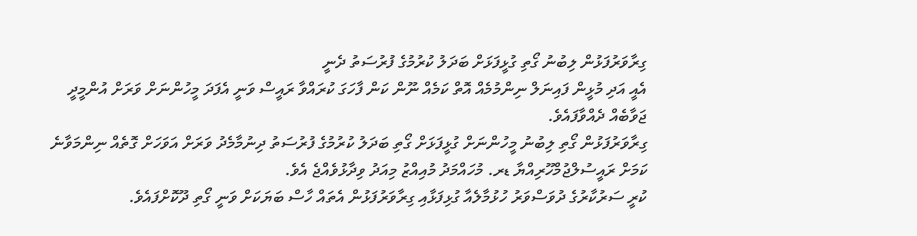ގިރާވަރުފަޅުން ލިބުނު ގޯތި ގުޅީފަޅަށް ބަދަލު ކުރުމުގެ ފުރުސަތު ދެނީ
އެއީ އަދި މުޅީން ފައިނަލް ނިންމުމެއް އޮތް ކަމެއް ނޫން ކަން ފާހަގަ ކުރައްވާ ރައީސް ވަނީ އެފަދަ މީހުންނަށް ވަރަށް އުންމީދީ ޖަވާބެއް ދެއްވާފައެވެ.
ގިރާވަރުފަޅުން ގޯތި ލިބުނު މީހުންނަށް ގުޅީފަޅަށް ގޯތި ބަދަލު ކުރުމުގެ ފުރުސަތު ދިނުމާމެދު ވަރަށް އަވަހަށް ގޮތެއް ނިންމަވާނެ ކަމަށް ރައީސުލްޖުމްހޫރިއްޔާ ޑރ. މުހައްމަދު މުއިއްޒު މިއަދު ވިދާޅުވެއްޖެ އެވެ.
ކުރީ ސަރުކާރުގެ ދުވަސްވަރު ހުޅުމާލެއާ ގުޅިފަޅާއި ގިރާވަރުފަޅުން އެތައް ހާސް ބަޔަކަށް ވަނީ ގޯތި ދޫކޮށްފައެވެ.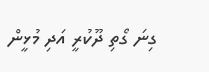ގިނަ ގޯތި ދޫކުރީ އަދި މުޅީން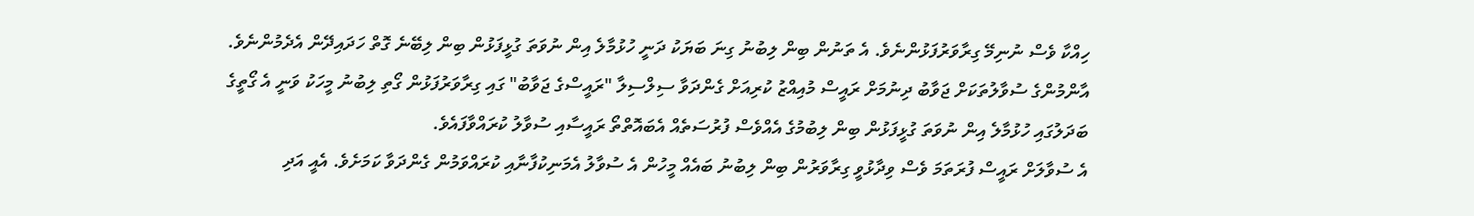ހިއްކާ ވެސް ނުނިމޭ ގިރާވަރުފަޅުންނެވެ. އެ ތަނުން ބިން ލިބުނު ގިނަ ބަޔަކު ދަނީ ހުޅުމާލެ އިން ނުވަތަ ގުޅީފަޅުން ބިން ލިބޭނެ ގޮތް ހަދައިދޭން އެދެމުންނެވެ.
އާންމުންގެ ސުވާލުތަކަށް ޖަވާބު ދިނުމަށް ރައީސް މުއިއްޒު ކުރިއަށް ގެންދަވާ ސިލްސިލާ "ރައީސްގެ ޖަވާބު" ގައި ގިރާވަރުފަޅުން ގޯތި ލިބުނު މީހަކު ވަނީ އެ ގޯތީގެ ބަދަލުގައި ހުޅުމާލެ އިން ނުވަތަ ގުޅީފަޅުން ބިން ލިބުމުގެ އެއްވެސް ފުރުސަތެއް އެބައޮތްތޯ ރައީސާއި ސުވާލު ކުރައްވާފައެވެ.
އެ ސުވާލަށް ރައީސް ފުރަތަމަ ވެސް ވިދާޅުވީ ގިރާވަރުން ބިން ލިބުނު ބައެއް މީހުން އެ ސުވާލު އެމަނިކުފާނާއި ކުރައްވަމުން ގެންދަވާ ކަމަށެވެ. އެއީ އަދި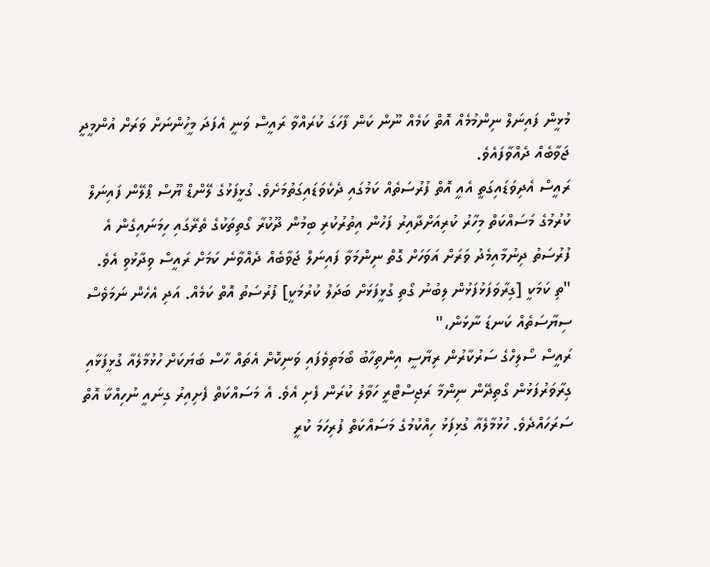މުޅީން ފައިނަލް ނިންމުމެއް އޮތް ކަމެއް ނޫން ކަން ފާހަގަ ކުރައްވާ ރައީސް ވަނީ އެފަދަ މީހުންނަށް ވަރަށް އުންމީދީ ޖަވާބެއް ދެއްވާފައެވެ.
ރައީސް އެދިވަޑައިގަތީ އެއީ އޮތް ފުރުސަތެއް ކަމުގައި ދެކެވަޑައިގަތުމަށެވެ. ގުޅީފަޅުގެ ލޭންޑް ޔޫސް ޕްލޭން ފައިނަލް ކުރުމުގެ މަސައްކަތް މިހާރު ކުރިއަށްދާއިރު ފަހުން އިތުރުކުރި ބިމުން ދޫކުރާ ގޯތިތަކުގެ ތެރޭގައި ހިމަނައިގެން އެ ފުރުސަތު ދިނުމާއިމެދު ވަރަށް އަވަހަށް ގޮތް ނިންމަވާ ފައިނަލް ޖަވާބެއް ދެއްވާނެ ކަމަށް ރައީސް ވިދާޅުވި އެވެ.
"ތި ކަމަކީ [ގިރާވަފަޅުފަޅުން ލިބުނު ގޯތި ގުޅީފަޅަށް ބަދަލު ކުރުމަކީ] ފުރުސަތު އޮތް ކަމެއް. އަދި އެހެން ނަމަވެސް ސިޔާސަތެއް ކަނޑަ ނާޅަން،"
ރައީސް ސޯލިހްގެ ސަރުކާރުން ރިޔާސީ އިންތިހާބު ބޯމަތިވެފައި ވަނިކޮށް އެތައް ހާސް ބަޔަކަށް ހުޅުމާލެއާ ގުޅީފަޅާއި ގިރާވަރުފަޅުން ގޯތިދޭން ނިންމާ ރަޖިސްޓްރީ ހަވާލު ކުރަން ފެށި އެވެ. އެ މަސައްކަތް ފެށިއިރު ގިނައީ ނުހިއްކާ އޮތް ސަރަހައްދެވެ. ހުޅުމާލެއާ ގުޅިފަޅު ހިއްކުމުގެ މަސައްކަތް ފުރިހަމަ ކުރީ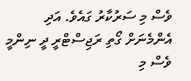ވެސް މި ސަރުކާރު ގައެވެ. އަދި އެންމެނަށް ގޯތި ރަޖިސްޓްރީ ދީ ނިންމީ ވެސް މި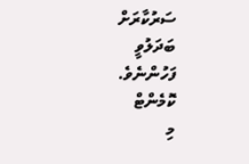ސަރުކާރަށް ބަދަލުވީ ފަހުންނެވެ.
ކޮމެންޓް
މި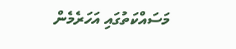މަސައްކަތުގައި އަހަރެމެން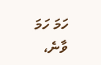ހަމަ ހަމަ ވާނެ،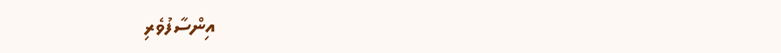އިންސާފުވެރި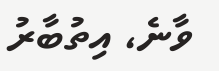ވާނެ، އިތުބާރު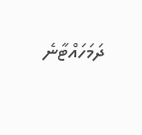ދަމަހައްޓާނެ